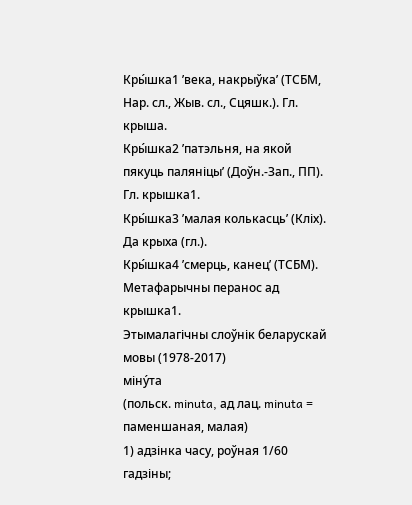Кры́шка1 ’века, накрыўка’ (ТСБМ, Нар. сл., Жыв. сл., Сцяшк.). Гл. крыша.
Кры́шка2 ’патэльня, на якой пякуць паляніцы’ (Доўн.-Зап., ПП). Гл. крышка1.
Кры́шка3 ’малая колькасць’ (Кліх). Да крыха (гл.).
Кры́шка4 ’смерць, канец’ (ТСБМ). Метафарычны перанос ад крышка1.
Этымалагічны слоўнік беларускай мовы (1978-2017)
міну́та
(польск. minuta, ад лац. minuta = паменшаная, малая)
1) адзінка часу, роўная 1/60 гадзіны;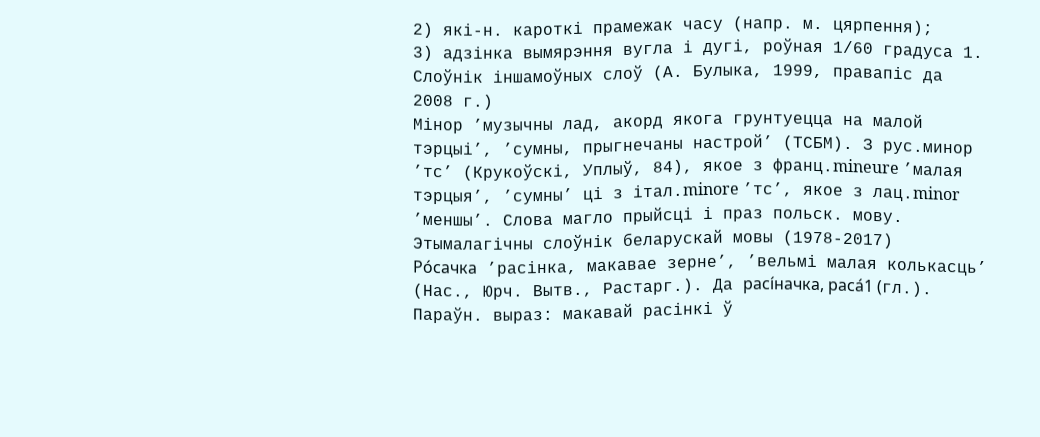2) які-н. кароткі прамежак часу (напр. м. цярпення);
3) адзінка вымярэння вугла і дугі, роўная 1/60 градуса 1.
Слоўнік іншамоўных слоў (А. Булыка, 1999, правапіс да 2008 г.)
Мінор ’музычны лад, акорд якога грунтуецца на малой тэрцыі’, ’сумны, прыгнечаны настрой’ (ТСБМ). З рус.минор ’тс’ (Крукоўскі, Уплыў, 84), якое з франц.mineure ’малая тэрцыя’, ’сумны’ ці з італ.minore ’тс’, якое з лац.minor ’меншы’. Слова магло прыйсці і праз польск. мову.
Этымалагічны слоўнік беларускай мовы (1978-2017)
Ро́сачка ’расінка, макавае зерне’, ’вельмі малая колькасць’ (Нас., Юрч. Вытв., Растарг.). Да расі́начка, раса́1 (гл.). Параўн. выраз: макавай расінкі ў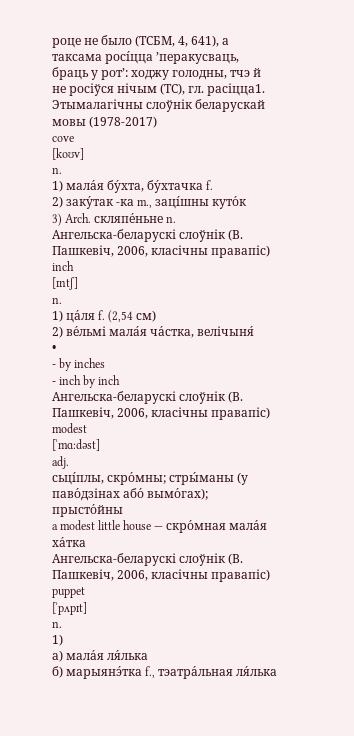роце не было (ТСБМ, 4, 641), а таксама росі́цца ’перакусваць, браць у рот’: ходжу голодны, тчэ й не росіўся нічым (ТС), гл. расіцца1.
Этымалагічны слоўнік беларускай мовы (1978-2017)
cove
[koʊv]
n.
1) мала́я бу́хта, бу́хтачка f.
2) заку́так -ка m., заці́шны куто́к
3) Arch. скляпе́ньне n.
Ангельска-беларускі слоўнік (В. Пашкевіч, 2006, класічны правапіс)
inch
[ɪntʃ]
n.
1) ца́ля f. (2,54 см)
2) ве́льмі мала́я ча́стка, велічыня́
•
- by inches
- inch by inch
Ангельска-беларускі слоўнік (В. Пашкевіч, 2006, класічны правапіс)
modest
[ˈmɑ:dəst]
adj.
сьці́плы, скро́мны; стры́маны (у паво́дзінах або́ вымо́гах); прысто́йны
a modest little house — скро́мная мала́я ха́тка
Ангельска-беларускі слоўнік (В. Пашкевіч, 2006, класічны правапіс)
puppet
[ˈpʌpɪt]
n.
1)
а) мала́я ля́лька
б) марыянэ́тка f., тэатра́льная ля́лька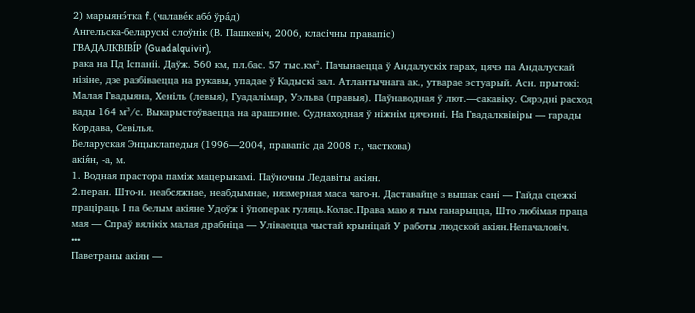2) марыянэ́тка f. (чалаве́к або́ ўра́д)
Ангельска-беларускі слоўнік (В. Пашкевіч, 2006, класічны правапіс)
ГВАДАЛКВІВІ́Р (Guadalquivir),
рака на Пд Іспаніі. Даўж. 560 км, пл.бас. 57 тыс.км². Пачынаецца ў Андалускіх гарах, цячэ па Андалускай нізіне, дзе разбіваецца на рукавы, упадае ў Кадыскі зал. Атлантычнага ак., утварае эстуарый. Асн. прытокі: Малая Гвадыяна, Хеніль (левыя), Гуадалімар, Уэльва (правыя). Паўнаводная ў лют.—сакавіку. Сярэдні расход вады 164 м³/с. Выкарыстоўваецца на арашэнне. Суднаходная ў ніжнім цячэнні. На Гвадалквівіры — гарады Кордава, Севілья.
Беларуская Энцыклапедыя (1996—2004, правапіс да 2008 г., часткова)
акія́н, ‑а, м.
1. Водная прастора паміж мацерыкамі. Паўночны Ледавіты акіян.
2.перан. Што‑н. неабсяжнае, неабдымнае, нязмерная маса чаго‑н. Даставайце з вышак сані — Гайда сцежкі праціраць І па белым акіяне Удоўж і ўпоперак гуляць.Колас.Права маю я тым ганарыцца, Што любімая праца мая — Спраў вялікіх малая драбніца — Уліваецца чыстай крыніцай У работы людской акіян.Непачаловіч.
•••
Паветраны акіян —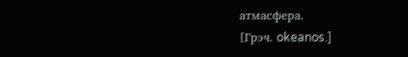атмасфера.
[Грэч. okeanos.]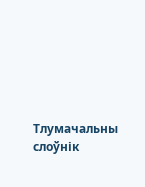Тлумачальны слоўнік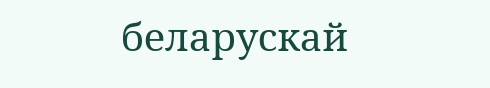беларускай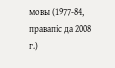мовы (1977-84, правапіс да 2008 г.)